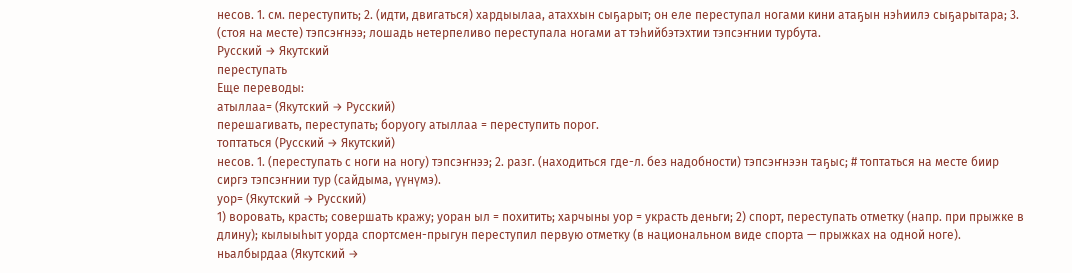несов. 1. см. переступить; 2. (идти, двигаться) хардыылаа, атаххын сыҕарыт; он еле переступал ногами кини атаҕын нэһиилэ сыҕарытара; 3. (стоя на месте) тэпсэҥнээ; лошадь нетерпеливо переступала ногами ат тэһийбэтэхтии тэпсэҥнии турбута.
Русский → Якутский
переступать
Еще переводы:
атыллаа= (Якутский → Русский)
перешагивать, переступать; боруогу атыллаа = переступить порог.
топтаться (Русский → Якутский)
несов. 1. (переступать с ноги на ногу) тэпсэҥнээ; 2. разг. (находиться где-л. без надобности) тэпсэҥнээн таҕыс; # топтаться на месте биир сиргэ тэпсэҥнии тур (сайдыма, үүнүмэ).
уор= (Якутский → Русский)
1) воровать, красть; совершать кражу; уоран ыл = похитить; харчыны уор = украсть деньги; 2) спорт, переступать отметку (напр. при прыжке в длину); кылыыһыт уорда спортсмен-прыгун переступил первую отметку (в национальном виде спорта — прыжках на одной ноге).
ньалбырдаа (Якутский →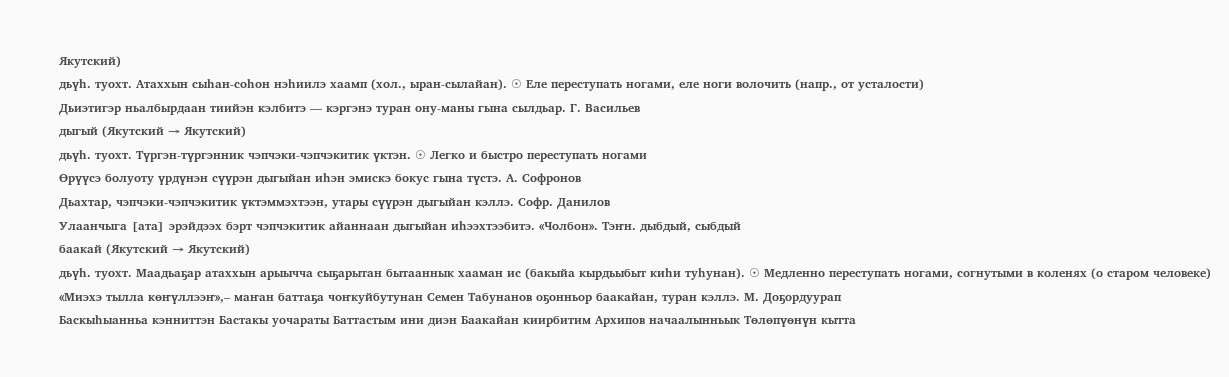Якутский)
дьүһ. туохт. Атаххын сыһан-соһон нэһиилэ хаамп (хол., ыран-сылайан). ☉ Еле переступать ногами, еле ноги волочить (напр., от усталости)
Дьиэтигэр ньалбырдаан тиийэн кэлбитэ — кэргэнэ туран ону-маны гына сылдьар. Г. Васильев
дыгый (Якутский → Якутский)
дьүһ. туохт. Түргэн-түргэнник чэпчэки-чэпчэкитик үктэн. ☉ Легко и быстро переступать ногами
Өрүүсэ болуоту үрдүнэн сүүрэн дыгыйан иһэн эмискэ бокус гына түстэ. А. Софронов
Дьахтар, чэпчэки-чэпчэкитик үктэммэхтээн, утары сүүрэн дыгыйан кэллэ. Софр. Данилов
Улаанчыга [ата] эрэйдээх бэрт чэпчэкитик айаннаан дыгыйан иһээхтээбитэ. «Чолбон». Тэҥн. дыбдый, сыбдый
баакай (Якутский → Якутский)
дьүһ. туохт. Маадьаҕар атаххын арыычча сыҕарытан бытааннык хааман ис (бакыйа кырдьыбыт киһи туһунан). ☉ Медленно переступать ногами, согнутыми в коленях (о старом человеке)
«Миэхэ тылла көҥүллээҥ»,– маҥан баттаҕа чоҥкуйбутунан Семен Табунанов оҕонньор баакайан, туран кэллэ. М. Доҕордуурап
Баскыһыанньа кэнниттэн Бастакы уочараты Баттастым ини диэн Баакайан киирбитим Архипов начаалынньык Төлөпүөнүн кытта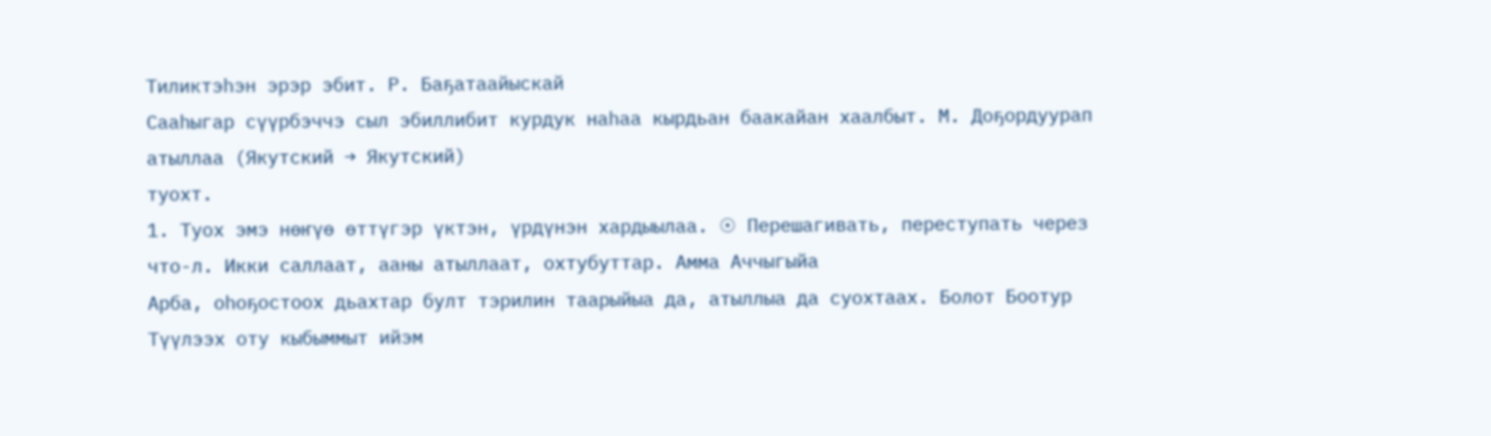Тиликтэһэн эрэр эбит. Р. Баҕатаайыскай
Сааһыгар сүүрбэччэ сыл эбиллибит курдук наһаа кырдьан баакайан хаалбыт. М. Доҕордуурап
атыллаа (Якутский → Якутский)
туохт.
1. Туох эмэ нөҥүө өттүгэр үктэн, үрдүнэн хардыылаа. ☉ Перешагивать, переступать через что-л. Икки саллаат, ааны атыллаат, охтубуттар. Амма Аччыгыйа
Арба, оһоҕостоох дьахтар булт тэрилин таарыйыа да, атыллыа да суохтаах. Болот Боотур
Түүлээх оту кыбыммыт ийэм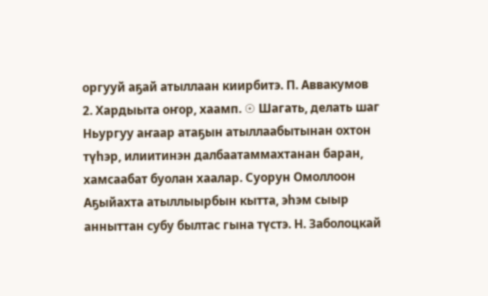оргууй аҕай атыллаан киирбитэ. П. Аввакумов
2. Хардыыта оҥор, хаамп. ☉ Шагать, делать шаг
Ньургуу аҥаар атаҕын атыллаабытынан охтон түһэр, илиитинэн далбаатаммахтанан баран, хамсаабат буолан хаалар. Суорун Омоллоон
Аҕыйахта атыллыырбын кытта, эһэм сыыр анныттан субу былтас гына түстэ. Н. Заболоцкай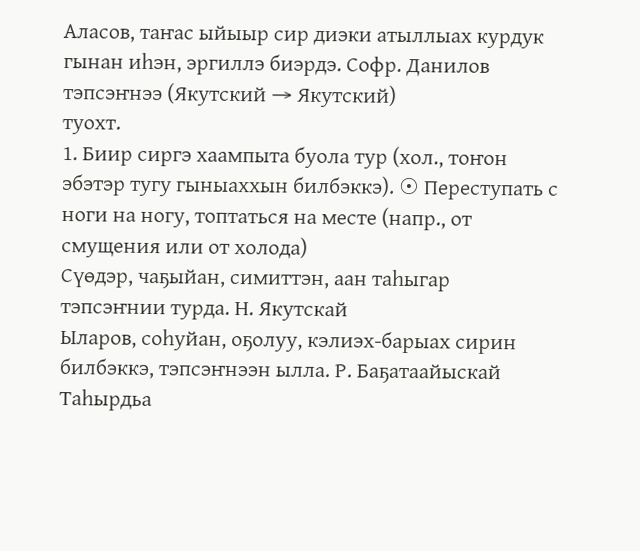Аласов, таҥас ыйыыр сир диэки атыллыах курдук гынан иһэн, эргиллэ биэрдэ. Софр. Данилов
тэпсэҥнээ (Якутский → Якутский)
туохт.
1. Биир сиргэ хаампыта буола тур (хол., тоҥон эбэтэр тугу гыныаххын билбэккэ). ☉ Переступать с ноги на ногу, топтаться на месте (напр., от смущения или от холода)
Сүөдэр, чаҕыйан, симиттэн, аан таһыгар тэпсэҥнии турда. Н. Якутскай
Ыларов, соһуйан, оҕолуу, кэлиэх-барыах сирин билбэккэ, тэпсэҥнээн ылла. Р. Баҕатаайыскай
Таһырдьа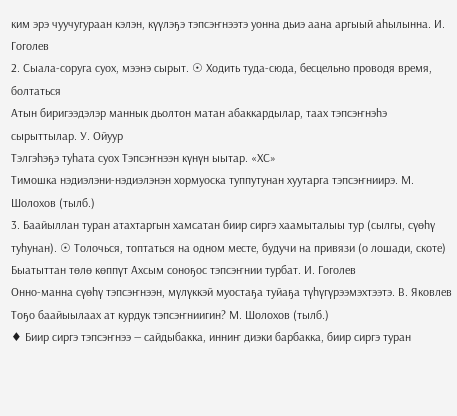ким эрэ чуучугураан кэлэн, күүлэҕэ тэпсэҥнээтэ уонна дьиэ аана аргыый аһылынна. И. Гоголев
2. Сыала-соруга суох, мээнэ сырыт. ☉ Ходить туда-сюда, бесцельно проводя время, болтаться
Атын биригээдэлэр маннык дьолтон матан абаккардылар, таах тэпсэҥнэһэ сырыттылар. У. Ойуур
Тэлгэһэҕэ туһата суох Тэпсэҥнээн күнүн ыытар. «ХС»
Тимошка нэдиэлэни-нэдиэлэнэн хормуоска туппутунан хуутарга тэпсэҥниирэ. М. Шолохов (тылб.)
3. Баайыллан туран атахтаргын хамсатан биир сиргэ хаамыталыы тур (сылгы, сүөһү туһунан). ☉ Толочься, топтаться на одном месте, будучи на привязи (о лошади, скоте)
Быатыттан төлө көппүт Ахсым соноҕос тэпсэҥнии турбат. И. Гоголев
Онно-манна сүөһү тэпсэҥнээн, мүлүккэй муостаҕа туйаҕа түһүгүрээмэхтээтэ. В. Яковлев
Тоҕо баайыылаах ат курдук тэпсэҥниигин? М. Шолохов (тылб.)
♦ Биир сиргэ тэпсэҥнээ — сайдыбакка, инниҥ диэки барбакка, биир сиргэ туран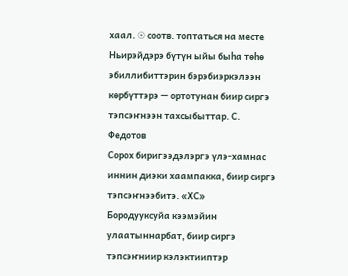хаал. ☉ соотв. топтаться на месте
Ньирэйдэрэ бүтүн ыйы быһа төһө эбиллибиттэрин бэрэбиэркэлээн көрбүттэрэ — ортотунан биир сиргэ тэпсэҥнээн тахсыбыттар. С. Федотов
Сорох биригээдэлэргэ үлэ-хамнас иннин диэки хаампакка, биир сиргэ тэпсэҥнээбитэ. «ХС»
Бородууксуйа кээмэйин улаатыннарбат, биир сиргэ тэпсэҥниир кэлэктииптэр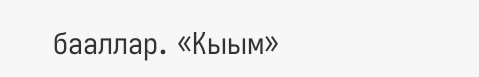бааллар. «Кыым»